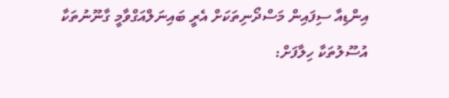އިންޑިއާ ސިފައިން މަސްދޯނިތަކަށް އެރީ ބައިނަލްއަގްވާމީ ގާނޫނުތަކާ އުސޫލުތަކާ ހިލާފަށް: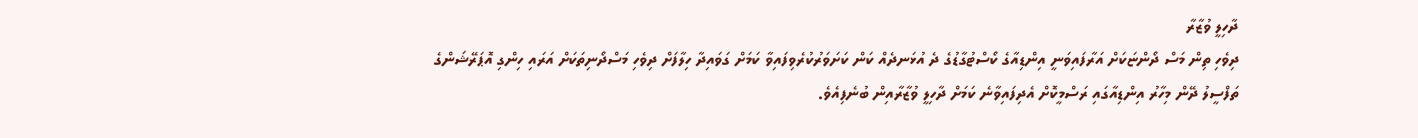ދާހިލީ ވުޒާރާ
ދިވެހި ތިން މަސް ދޯންޏަކަށް އަރާފައިވަނީ އިންޑިއާގެ ކޯސްޓުގާޑުގެ ދެ އުޅަނދެއް ކަން ކަށަވަރުކުރެވިފައިވާ ކަމަށް ގަވައިދާ ހިލާފަށް ދިވެހި މަސްދޯނިތަކަށް އަރައި ހިންގި އޮޕަރޭޝަންގެ ތަފްސީލު ދޭން މިހާރު އިންޑިއާގައި ރަސްމީކޮށް އެދިފައިވާނެ ކަމަށް ދާހިލީ ވުޒާރާއިން ބުނެފިއެވެ.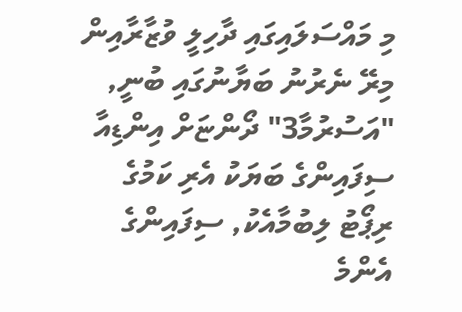މި މައްސަލައިގައި ދާހިލީ ވުޒާރާއިން މިރޭ ނެރުނު ބަޔާނުގައި ބުނީ, "އަސުރުމާ3" ދޯންޏަށް އިންޑިއާ ސިފައިންގެ ބަޔަކު އެރި ކަމުގެ ރިޕޯޓު ލިބުމާއެކު, ސިފައިންގެ އެންމެ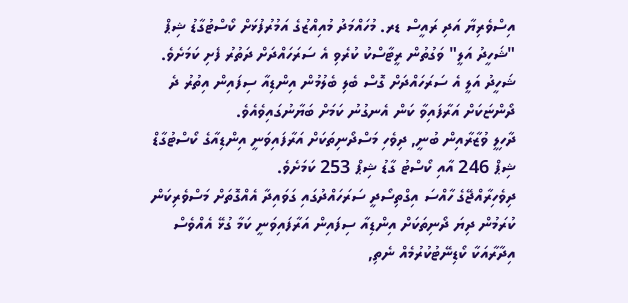އިސްވެރިޔާ އަދި ރައީސް ޑރ. މުހައްމަދު މުއިއްޒުގެ އަމުރުފުޅަށް ކޯސްޓުގާޑު ޝިޕް "ޝަހީދު އަލީ" ވަގުތުން ރީޓާސްކު ކުރެވި އެ ސަރަހައްދަށް ދަތުރު ފެށި ކަމަށެވެ.
ޝަހީދު އަލީ އެ ސަރަހައްދަށް ގޮސް ބެލި ބެލުމުން އިންޑިއާ ސިފައިން އިތުރު ދެ ދޯންޏަކަށް އަރާފައިވާ ކަން އެނގުނު ކަމަށް ބަޔާނުގައިވެއެވެ.
ދާހިލީ ވުޒާރާއިން ބުނީ, ދިވެހި މަސްދޯނިތަކަށް އަރާފައިވަނީ އިންޑިއާގެ ކޯސްޓުގާޑް ޝިޕް 246 އާއި ކޯސްޓު ގާޑު ޝިޕް 253 ކަމަށެވެ.
ދިވެހިރާއްޖޭގެ ހާއްސަ އިގްތިސޯދީ ސަރަހައްދުގައި ގަވައިދާ އެއްގޮތަށް މަސްވެރިކަން ކުރަމުން ދިޔަ ދޯނިތަކަށް އިންޑިއާ ސިފައިން އަރާފައިވަނީ ކަމާ ގުޅޭ އެއްވެސް އިދާރާއަކާ ކޯޑިނޭޓުކުރުމެއް ނެތި,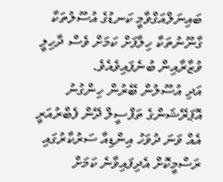ބައިނަލްއަގްވާމީ ކަނޑުގެ އުސޫލުތަކާ ގާނޫނުތަކާ ހިލާފަށް ކަމަށް ވެސް ދާހިލީ ވުޒާރާއިން ބުނެފައިވެއެވެ.
އަދި އުސޫލުން ބޭރުން ހިންގުނު އޮޕަރޭޝަންގެ ތަފްސީލް ދޭން ފެބްރުއަރީ އެއް ވަނަ ދުވަހު އިންޑިއާ ސަރުކާރުގައި ރަސްމީކޮށް އެދިފައިވާނެ ކަމަށް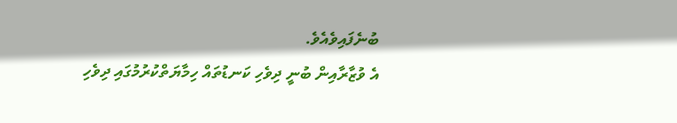ބުނެފައިވެއެވެ.
އެ ވުޒާރާއިން ބުނީ ދިވެހި ކަނޑުތައް ހިމާޔަތްކުރުމުގައި ދިވެހި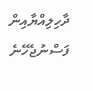ދާހިލިއްޔާއިން ފަސްނުޖެހޭނެ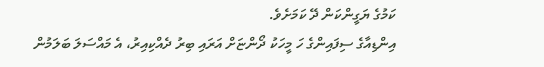ކަމުގެ ޔަގީންކަން ދޭ ކަމަށެވެ.
އިންޑިއާގެ ސިފައިންގެ ހަ މީހަކު ދޯންޏަށް އަރައި ބިރު ދެއްކިއިރު، އެ މައްސަލަ ބަލަމުން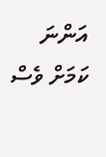އަންނަ ކަމަށް ވެސް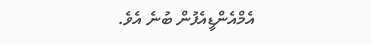އެމްއެންޑީއެފުން ބުނެ އެވެ.